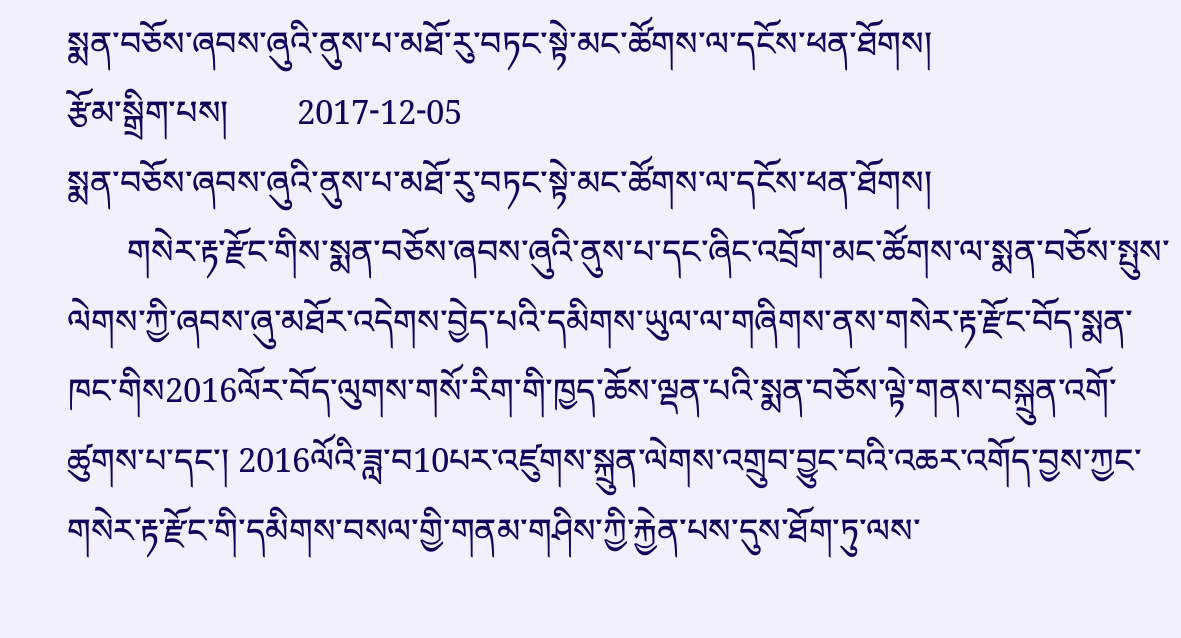སྨན་བཅོས་ཞབས་ཞུའི་ནུས་པ་མཐོ་རུ་བཏང་སྟེ་མང་ཚོགས་ལ་དངོས་ཕན་ཐོགས།
རྩོམ་སྒྲིག་པས།        2017-12-05
སྨན་བཅོས་ཞབས་ཞུའི་ནུས་པ་མཐོ་རུ་བཏང་སྟེ་མང་ཚོགས་ལ་དངོས་ཕན་ཐོགས།
       གསེར་རྟ་རྫོང་གིས་སྨན་བཅོས་ཞབས་ཞུའི་ནུས་པ་དང་ཞིང་འབྲོག་མང་ཚོགས་ལ་སྨན་བཅོས་སྤུས་ལེགས་ཀྱི་ཞབས་ཞུ་མཐོར་འདེགས་བྱེད་པའི་དམིགས་ཡུལ་ལ་གཞིགས་ནས་གསེར་རྟ་རྫོང་བོད་སྨན་ཁང་གིས2016ལོར་བོད་ལུགས་གསོ་རིག་གི་ཁྱད་ཆོས་ལྡན་པའི་སྨན་བཅོས་ལྟེ་གནས་བསྐྲུན་འགོ་ཚུགས་པ་དང་། 2016ལོའི་ཟླ་བ10པར་འཛུགས་སྐྲུན་ལེགས་འགྲུབ་བྱུང་བའི་འཆར་འགོད་བྱས་ཀྱང་གསེར་རྟ་རྫོང་གི་དམིགས་བསལ་གྱི་གནམ་གཤིས་ཀྱི་རྐྱེན་པས་དུས་ཐོག་ཏུ་ལས་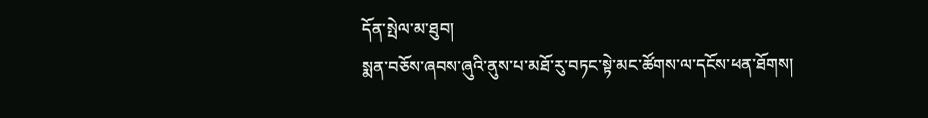དོན་སྤེལ་མ་ཐུབ།
སྨན་བཅོས་ཞབས་ཞུའི་ནུས་པ་མཐོ་རུ་བཏང་སྟེ་མང་ཚོགས་ལ་དངོས་ཕན་ཐོགས།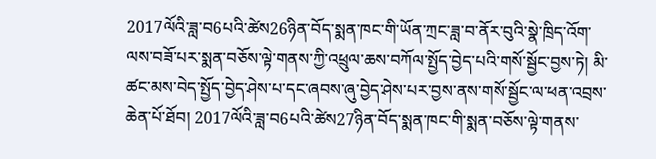2017ལོའི་ཟླ་བ6པའི་ཚེས26ཉིན་བོད་སྨན་ཁང་གི་ཡོན་ཀྲང་ཟླ་བ་ནོར་བུའི་སྣེ་ཁྲིད་འོག་ལས་བཟོ་པར་སྨན་བཅོས་ལྟེ་གནས་ཀྱི་འཕྲུལ་ཆས་བཀོལ་སྤྱོད་བྱེད་པའི་གསོ་སྦྱོང་བྱས་ཏེ། མི་ཚང་མས་བེད་སྤྱོད་བྱེད་ཤེས་པ་དང་ཞབས་ཞུ་བྱེད་ཤེས་པར་བྱས་ནས་གསོ་སྦྱོང་ལ་ཕན་འབྲས་ཆེན་པོ་ཐོབ། 2017ལོའི་ཟླ་བ6པའི་ཚེས27ཉིན་བོད་སྨན་ཁང་གི་སྨན་བཅོས་ལྟེ་གནས་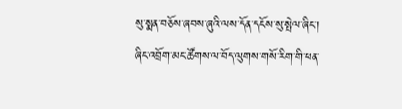སུ་སྨན་བཅོས་ཞབས་ཞུའི་ལས་དོན་དངོས་སུ་སྤེལ་ཞིང་། ཞིང་འབྲོག་མང་ཚོགས་ལ་བོད་ལུགས་གསོ་རིག་གི་ཕན་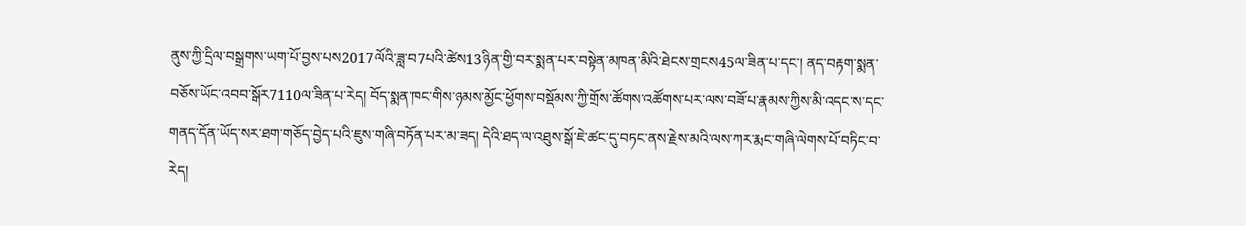ནུས་ཀྱི་དྲིལ་བསྒྲགས་ཡག་པོ་བྱས་པས2017ལོའི་ཟླ་བ7པའི་ཚེས13ཉིན་གྱི་བར་སྨན་པར་བསྟེན་མཁན་མིའི་ཐེངས་གྲངས45ལ་ཟིན་པ་དང་། ནད་བརྟག་སྨན་བཅོས་ཡོང་འབབ་སྒོར7110ལ་ཟིན་པ་རེད། བོད་སྨན་ཁང་གིས་ཉམས་མྱོང་ཕྱོགས་བསྡོམས་ཀྱི་གྲོས་ཚོགས་འཚོགས་པར་ལས་བཟོ་པ་རྣམས་ཀྱིས་མི་འདང་ས་དང་གནད་དོན་ཡོད་སར་ཐག་གཅོད་བྱེད་པའི་ཇུས་གཞི་བཏོན་པར་མ་ཟད། དེའི་ཐད་ལ་འཐུས་སྒོ་ཇེ་ཚང་དུ་བཏང་ནས་རྗེས་མའི་ལས་ཀར་རྨང་གཞི་ལེགས་པོ་བཏིང་བ་རེད།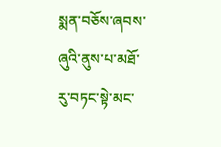སྨན་བཅོས་ཞབས་ཞུའི་ནུས་པ་མཐོ་རུ་བཏང་སྟེ་མང་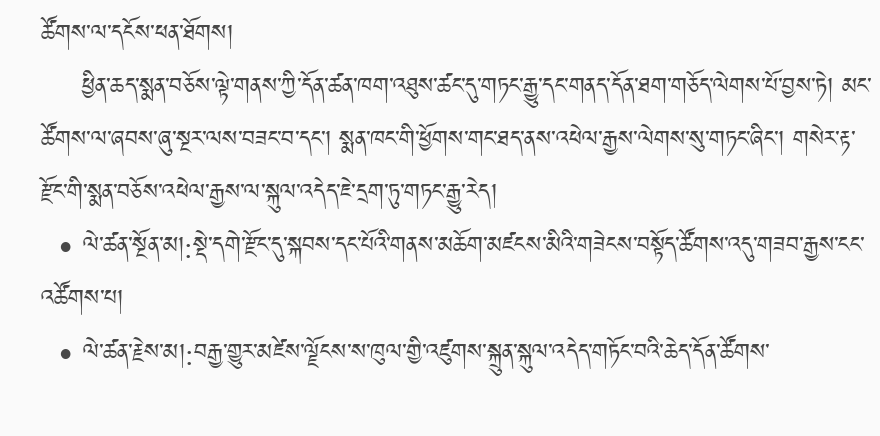ཚོགས་ལ་དངོས་ཕན་ཐོགས།
     ཕྱིན་ཆད་སྨན་བཅོས་ལྟེ་གནས་ཀྱི་དོན་ཚན་ཁག་འཐུས་ཚང་དུ་གཏང་རྒྱུ་དང་གནད་དོན་ཐག་གཅོད་ལེགས་པོ་བྱས་ཏེ། མང་ཚོགས་ལ་ཞབས་ཞུ་སྔར་ལས་བཟང་བ་དང་། སྨན་ཁང་གི་ཕྱོགས་གང་ཐད་ནས་འཕེལ་རྒྱས་ལེགས་སུ་གཏང་ཞིང་། གསེར་རྟ་རྫོང་གི་སྨན་བཅོས་འཕེལ་རྒྱས་ལ་སྐུལ་འདེད་ཇེ་དྲག་ཏུ་གཏང་རྒྱུ་རེད།
  • ལེ་ཚན་སྔོན་མ།:སྡེ་དགེ་རྫོང་དུ་སྐབས་དང་པོའི་གནས་མཆོག་མཛངས་མིའི་གཟེངས་བསྟོད་ཚོགས་འདུ་གཟབ་རྒྱས་ངང་འཚོགས་པ།
  • ལེ་ཚན་རྗེས་མ།:བརྒྱ་གྱུར་མཛེས་ལྗོངས་ས་ཁུལ་གྱི་འཛུགས་སྐྲུན་སྐུལ་འདེད་གཏོང་བའི་ཆེད་དོན་ཚོགས་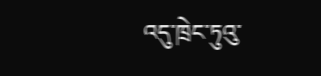འདུ་ཁྲེང་ཏུའུ་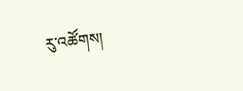རུ་འཚོགས།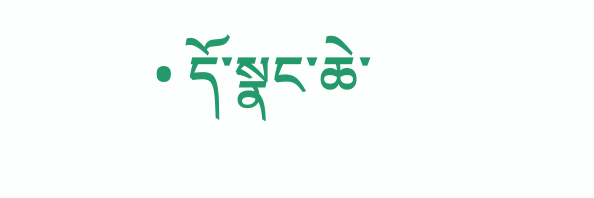• དོ་སྣང་ཆེ་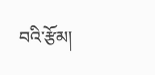བའི་རྩོམ།